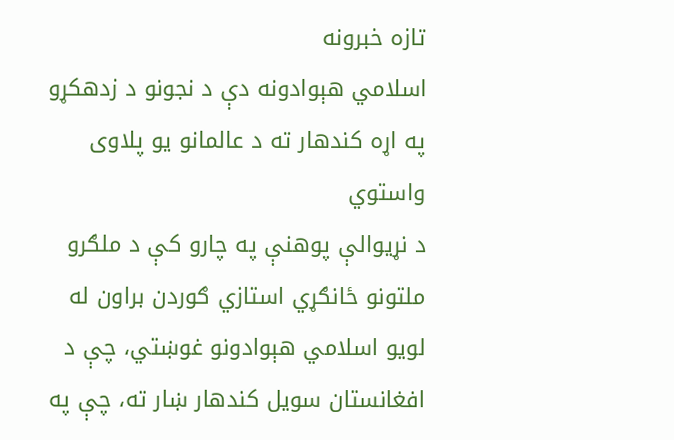تازه خبرونه
اسلامي هېوادونه دې د نجونو د زدهکړو په اړه کندهار ته د عالمانو یو پلاوی واستوي
د نړیوالې پوهنې په چارو کې د ملګرو ملتونو ځانګړي استازي ګوردن براون له لويو اسلامي هېوادونو غوښتي، چې د افغانستان سویل کندهار ښار ته، چې په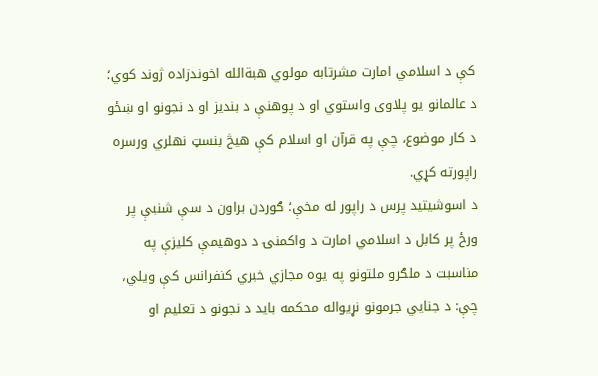کې د اسلامي امارت مشرتابه مولوي هبةالله اخوندزاده ژوند کوي؛ د عالمانو يو پلاوى واستوي او د پوهنې د بنديز او د نجونو او ښځو د کار موضوع، چې په قرآن او اسلام کې هیڅ بنسټ نهلري ورسره راپورته کړي.
د اسوشیتید پرس د راپور له مخې؛ ګوردن براون د سې شنبې پر ورځ پر کابل د اسلامي امارت د واکمنۍ د دوهیمې کلیزې په مناسبت د ملګرو ملتونو په یوه مجازي خبري کنفرانس کې ویلي، چې: د جنایي جرمونو نړیواله محکمه باید د نجونو د تعلیم او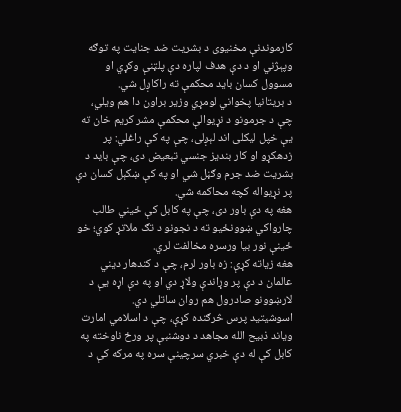کارموندنې مخنیوی د بشریت ضد جنایت په توګه وپېژني او د دې هدف لپاره دې پلټنې وکړي او مسوول کسان باید محکمې ته راکاږل شي.
د بريتانيا پخواني لومړي وزير براون دا هم ويلي، چې د جرمونو د نړيوالې محکمې مشر کريم خان ته يې خپل لیکلی اند لېږلی، چې په کې راغلي: پر زدهکړو او کار بنديز جنسي تبعيض دی، چې بايد د بشريت ضد جرم وګڼل شي او په کې ښکېل کسان دې پر نړیواله کچه محاکمه شي.
هغه په دې باور دی، چې په کابل کې ځیني طالب چارواکي ښوونځیو ته د نجونو د تګ ملاتړ کوي؛ خو ځینې نور بیا ورسره مخالفت لري.
هغه زیاته کړې: زه باور لرم، چې د کندهار دیني عالمان د دې پر وړاندې ولاړ دي او په دې اړه یې د لارښوونو صادرول هم روان ساتلي دي.
اسوشیتید پرس څرګنده کړې، چې د اسلامي امارت ویاند ذبیح الله مجاهد د دوشنبې پر ورځ ناوخته په کابل کې له دې خبري سرچینې سره په مرکه کې د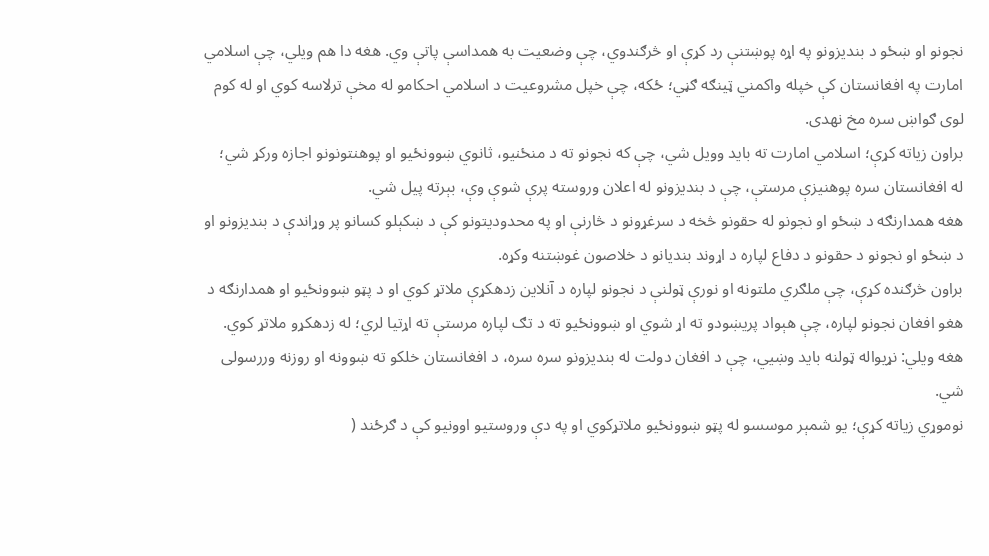نجونو او ښځو د بندیزونو په اړه پوښتنې رد کړې او څرګندوي، چې وضعیت به همداسې پاتې وي. هغه دا هم ویلي، چې اسلامي امارت په افغانستان کې خپله واکمني ټینګه ګڼي؛ ځکه، چې خپل مشروعیت د اسلامي احکامو له مخې ترلاسه کوي او له کوم لوی ګواښ سره مخ نهدی.
براون زیاته کړې؛ اسلامي امارت ته باید وویل شي، چې که نجونو ته د منځنیو، ثانوي ښوونځیو او پوهنتونونو اجازه ورکړ شي؛ له افغانستان سره پوهنیزې مرستې، چې د بندیزونو له اعلان وروسته پرې شوې وې، بېرته پیل شي.
هغه همدارنګه د ښځو او نجونو له حقونو څخه د سرغړونو د څارنې او په محدودیتونو کې د ښکېلو کسانو پر وړاندې د بنديزونو او د ښځو او نجونو د حقونو د دفاع لپاره د اړوند بنديانو د خلاصون غوښتنه وکړه.
براون څرګنده کړې، چې ملګري ملتونه او نورې ټولنې د نجونو لپاره د آنلاین زدهکړې ملاتړ کوي او د پټو ښوونځیو او همدارنګه د هغو افغان نجونو لپاره، چې هېواد پریښودو ته اړ شوي او ښوونځيو ته د تګ لپاره مرستې ته اړتیا لري؛ له زدهکړو ملاتړ کوي.
هغه ويلي: نړيواله ټولنه بايد وښيي، چې د افغان دولت له بنديزونو سره سره، د افغانستان خلکو ته ښوونه او روزنه وررسولی شي.
نوموړي زیاته کړې؛ يو شمېر موسسو له پټو ښوونځيو ملاتړکوي او په دې وروستيو اوونيو کې د ګرځند (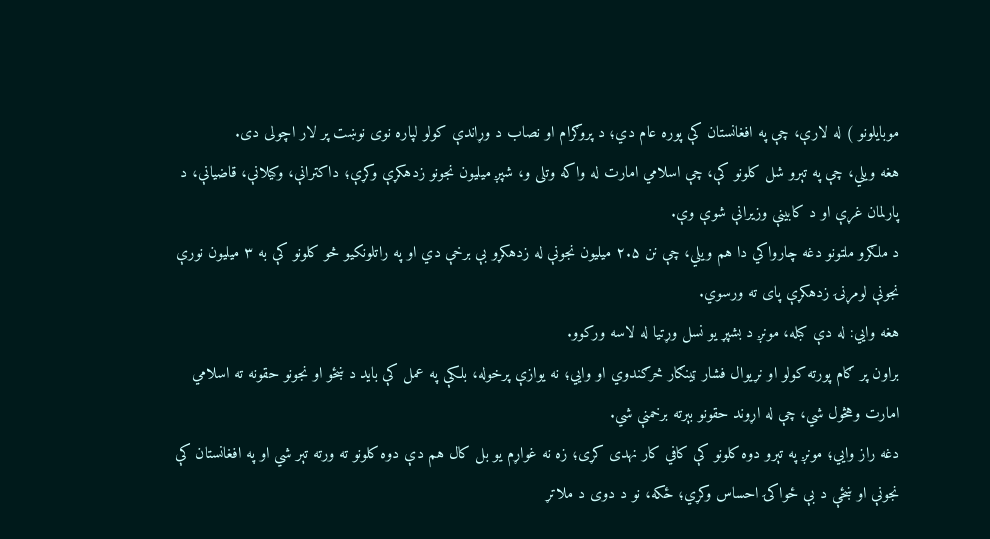موبايلونو ) له لارې، چې په افغانستان کې پوره عام دي؛ د پروګرام او نصاب د وړاندې کولو لپاره نوی نوښت پر لار اچولی دی.
هغه ویلي، چې په تېرو شل کلونو کې، چې اسلامي امارت له واکه وتلی و، شپږ میلیون نجونو زدهکړې وکړې؛ داکترانې، وکیلانې، قاضیانې، د پارلمان غړې او د کابینې وزیرانې شوې وې.
د ملګرو ملتونو دغه چارواکي دا هم ویلي، چې نن ۲.۵ میلیون نجونې له زدهکړو بې برخې دي او په راتلونکیو څو کلونو کې به ۳ میلیون نورې نجونې لومړنۍ زدهکړې پای ته ورسوي.
هغه وایي: له دې کبله، مونږ د بشپړ یو نسل وړتیا له لاسه ورکوو.
براون پر ګام پورته کولو او نړیوال فشار ټینګار څرګندوي او وایي؛ نه یوازې پرخوله، بلکې په عمل کې باید د ښځو او نجونو حقونه ته اسلامي امارت وهڅول شي، چې له اړوند حقونو بېرته برخمنې شي.
دغه راز وایي؛ مونږ په تېرو دوه کلونو کې کافي کار نهدی کړی؛ زه نه غواړم یو بل کال هم دې دوه کلونو ته ورته تېر شي او په افغانستان کې نجونې او ښځې د بې ځواکۍ احساس وکړي؛ ځکه، نو د دوی د ملاتړ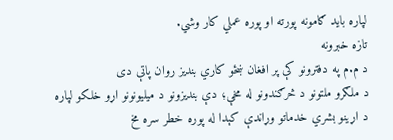لپاره باید ګامونه پورته او پوره عملي کار وشي.
تازه خبرونه
د م.م په دفترونو کې پر افغان ښځو کاري بندیز روان پاتې دی
د ملګرو ملتونو د څرګندونو له مخې؛ دې بندیزونو د میلیونونو اړو خلکو لپاره د اړینو بشري خدماتو وړاندې کېدا له پوره خطر سره مخ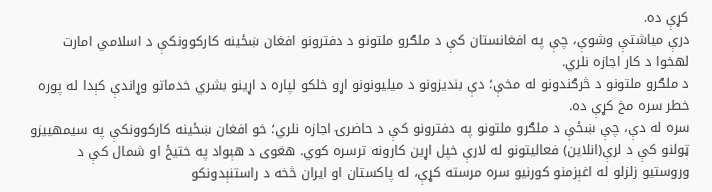کړې ده.
درې میاشتې وشوې، چې په افغانستان کې د ملګرو ملتونو د دفترونو افغان ښځینه کارکوونکې د اسلامي امارت لهخوا د کار اجازه نلري.
د ملګرو ملتونو د څرګندونو له مخې؛ دې بندیزونو د میلیونونو اړو خلکو لپاره د اړینو بشري خدماتو وړاندې کېدا له پوره خطر سره مخ کړې ده.
سره له دې، چې ښځې د ملګرو ملتونو په دفترونو کې د حاضرۍ اجازه نلري؛ خو افغان ښځینه کارکوونکې په سیمهییزو ټولنو کې د لرې(انلاین) فعالیتونو له لارې خپل اړین کارونه ترسره کوي. هغوی د هېواد په ختیځ او شمال کې د وروستیو زلزلو له اغېزمنو کورنیو سره مرسته کړې، له پاکستان او ایران څخه د راستنېدونکو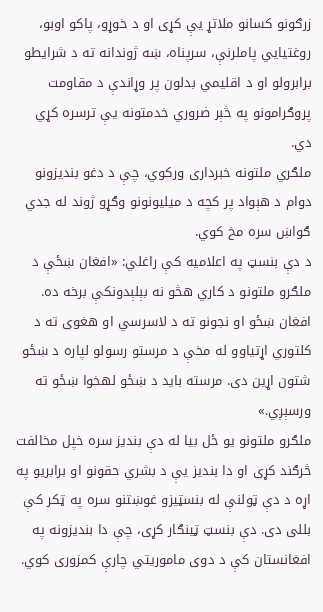زرګونو کسانو ملاتړ یې کړی او د خوړو، پاکو اوبو، روغتیايي پاملرنې، سرپناه، ښه ژوندانه ته د شرایطو برابرولو او د اقلیمي بدلون پر وړاندې د مقاومت پروګرامونو په څېر ضروري خدمتونه یې ترسره کړي دي.
ملګري ملتونه خبرداری ورکوي، چې د دغو بندیزونو دوام د هېواد پر کچه د میلیونونو وګړو ژوند له جدي ګواښ سره مخ کوي.
د دې بنسټ په اعلامیه کې راغلي: «افغان ښځې د ملګرو ملتونو د کاري هڅو نه بېلېدونکې برخه ده. افغان ښځو او نجونو ته د لاسرسي او هغوی ته د کلتوري اړتیاوو له مخې د مرستو رسولو لپاره د ښځو شتون اړین دی. مرسته باید د ښځو لهخوا ښځو ته ورسېږي.»
ملګرو ملتونو یو ځل بیا له دې بندیز سره خپل مخالفت څرګند کړی او دا بندیز یې د بشري حقونو او برابریو په اړه د دې ټولنې له بنسټیزو غوښتنو سره په ټکر کې بللی دی. دې بنسټ ټینګار کړی، چې دا بندیزونه په افغانستان کې د دوی ماموریتي چارې کمزوری کوي.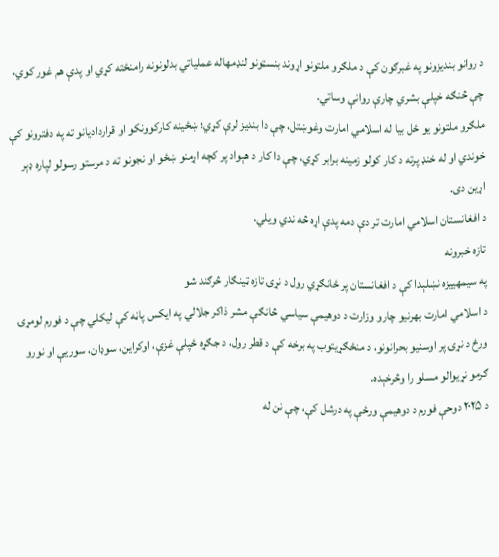د روانو بندیزونو په غبرګون کې د ملګرو ملتونو اړوند بنسټونو لنډمهاله عملياتي بدلونونه رامنځته کړي او پدې هم غور کوي، چې څنګه خپلې بشري چارې روانې وساتي.
ملګرو ملتونو یو ځل بیا له اسلامي امارت وغوښتل، چې دا بندیز لرې کړي؛ ښځینه کارکوونکو او قراردادیانو ته په دفترونو کې خوندي او له خنډ پرته د کار کولو زمینه برابر کړي، چې دا کار د هېواد پر کچه اړمنو ښځو او نجونو ته د مرستو رسولو لپاره ډېر اړین دی.
د افغانستان اسلامي امارت تر دې دمه پدې اړه څه ندي ويلي.
تازه خبرونه
په سيمهييزه نښلېدا کې د افغانستان پر ځانګړي رول د نړۍ تازه ټینګار څرګند شو
د اسلامي امارت بهرنیو چارو وزارت د دوهیمې سیاسي څانګې مشر ذاکر جلالي په ایکس پاڼه کې لیکلي چې د فورم لومړۍ ورځ د نړۍ پر اوسنیو بحرانونو، د منځګړیتوب په برخه کې د قطر رول، د جګړه ځپلې غزې، اوکراین، سوډان، سوریې او نورو ګرمو نړیوالو مسلو را وڅرخېده.
د ۲۰۲۵ دوحې فورم د دوهیمې ورځې په درشل کې، چې نن له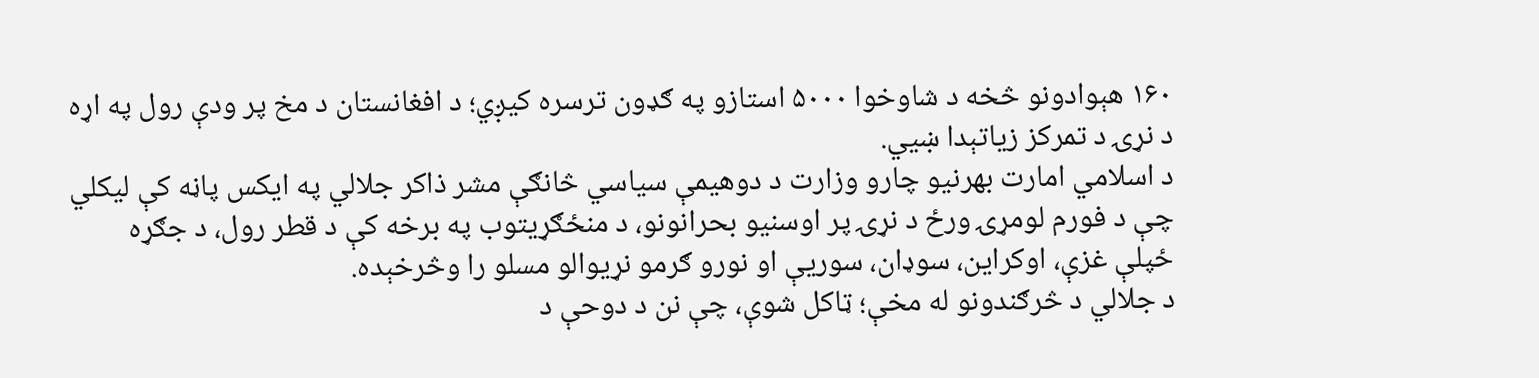۱۶۰ هېوادونو څخه د شاوخوا ۵۰۰۰ استازو په ګډون ترسره کیږي؛ د افغانستان د مخ پر ودې رول په اړه د نړۍ د تمرکز زیاتېدا ښیي.
د اسلامي امارت بهرنیو چارو وزارت د دوهیمې سیاسي څانګې مشر ذاکر جلالي په ایکس پاڼه کې لیکلي چې د فورم لومړۍ ورځ د نړۍ پر اوسنیو بحرانونو، د منځګړیتوب په برخه کې د قطر رول، د جګړه ځپلې غزې، اوکراین، سوډان، سوریې او نورو ګرمو نړیوالو مسلو را وڅرخېده.
د جلالي د څرګندونو له مخې؛ ټاکل شوې، چې نن د دوحې د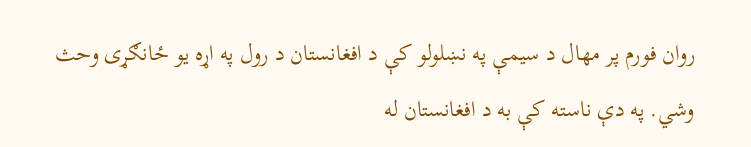روان فورم پر مهال د سیمې په نښلولو کې د افغانستان د رول په اړه یو ځانګړی وحث وشي. په دې ناسته کې به د افغانستان له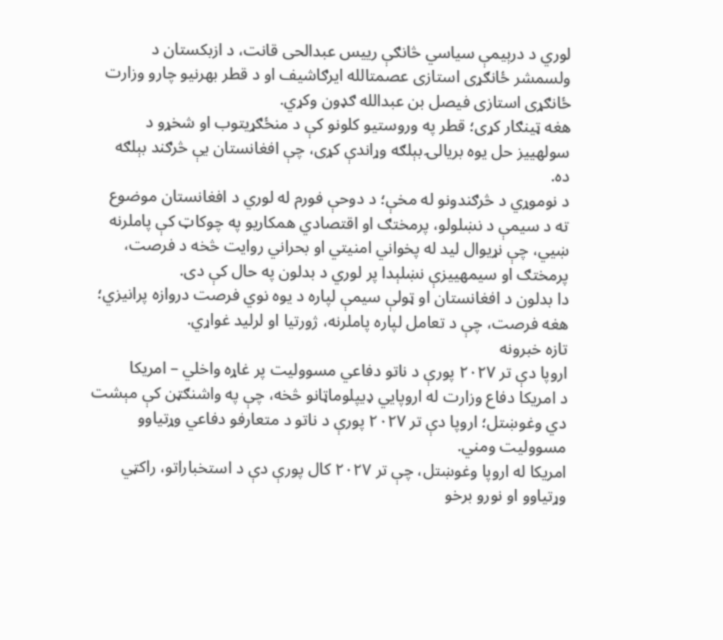لوري د درېیمې سیاسي څانګې رییس عبدالحی قانت، د ازبکستان د ولسمشر ځانګړی استازی عصمتالله ایرګاشیف او د قطر بهرنیو چارو وزارت ځانګړی استازی فیصل بن عبدالله ګډون وکړي.
هغه ټینګار کړی؛ قطر په وروستیو کلونو کې د منځګړیتوب او شخړو د سولهییز حل یوه بریالۍ بېلګه وړاندې کړی، چې افغانستان یې څرګند بېلګه ده.
د نوموړي د څرګندونو له مخې؛ د دوحې فورم له لوري د افغانستان موضوع ته د سیمې د نښلولو، پرمختګ او اقتصادي همکاریو په چوکاټ کې پاملرنه ښیي، چې نړیوال لید له پخواني امنیتي او بحراني روایت څخه د فرصت، پرمختګ او سیمهییزې نښلېدا پر لوري د بدلون په حال کې دی.
دا بدلون د افغانستان او ټولې سيمې لپاره د يوه نوي فرصت دروازه پرانيزي؛ هغه فرصت، چې د تعامل لپاره پاملرنه، ژورتيا او لرلید غواړي.
تازه خبرونه
اروپا دې تر ۲۰۲۷ پورې د ناتو دفاعي مسوولیت پر غاړه واخلي – امریکا
د امریکا دفاع وزارت له اروپايي ډیپلوماټانو څخه، چې په واشنګټن کې مېشت دي وغوښتل؛ اروپا دې تر ۲۰۲۷ پورې د ناتو د متعارفو دفاعي وړتیاوو مسوولیت ومني.
امریکا له اروپا وغوښتل، چې تر ۲۰۲۷ کال پورې دې د استخباراتو، راکټي وړتیاوو او نورو برخو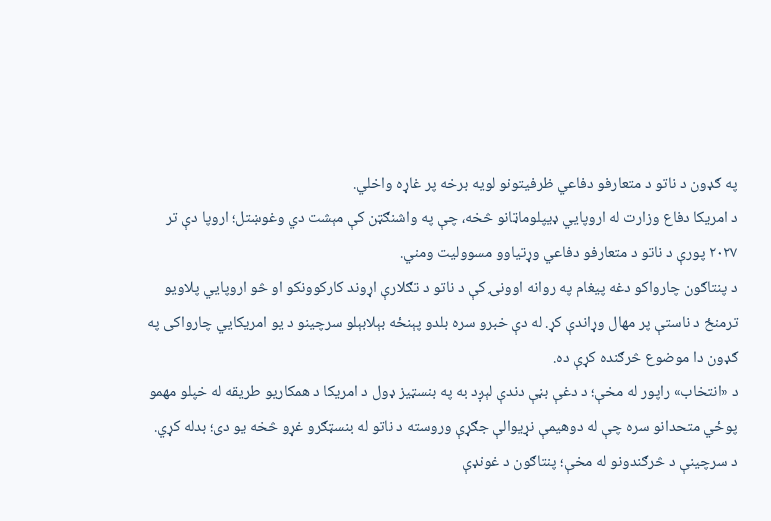په ګډون د ناتو د متعارفو دفاعي ظرفیتونو لویه برخه پر غاړه واخلي.
د امریکا دفاع وزارت له اروپايي ډیپلوماټانو څخه، چې په واشنګټن کې مېشت دي وغوښتل؛ اروپا دې تر ۲۰۲۷ پورې د ناتو د متعارفو دفاعي وړتیاوو مسوولیت ومني.
د پنتاګون چارواکو دغه پیغام په روانه اوونۍ کې د ناتو د تګلارې اړوند کارکوونکو او څو اروپايي پلاویو ترمنځ د ناستې پر مهال وړاندې کړ. له دې خبرو سره بلدو پېنځه بېلابېلو سرچینو د یو امریکایي چارواکی په ګډون دا موضوع څرګنده کړې ده.
د «انتخاب» راپور له مخې؛ د دغې بڼې دندې لېږد به په بنسټیز ډول د امریکا د همکاریو طریقه له خپلو مهمو پوځي متحدانو سره چې له دوهیمې نړیوالې جګړې وروسته د ناتو له بنسټګرو غړو څخه یو دی؛ بدله کړي.
د سرچینې د څرګندونو له مخې؛ پنتاګون د غونډې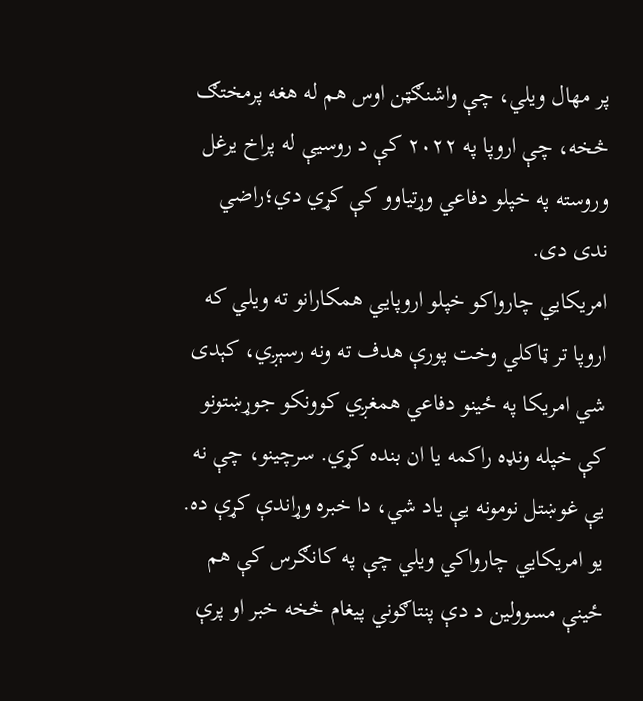پر مهال ویلي، چې واشنګټن اوس هم له هغه پرمختګ څخه، چې اروپا په ۲۰۲۲ کې د روسیې له پراخ یرغل وروسته په خپلو دفاعي وړتیاوو کې کړي دي؛راضي ندی دی.
امریکایي چارواکو خپلو اروپایي همکارانو ته ویلي که اروپا تر ټاکلي وخت پورې هدف ته ونه رسېږي، کېدی شي امریکا په ځینو دفاعي همغږي کوونکو جوړښتونو کې خپله ونډه راکمه یا ان بنده کړي. سرچینو، چې نه یې غوښتل نومونه یې یاد شي، دا خبره وړاندې کړې ده.
یو امریکایي چارواکي ویلي چې په کانګرس کې هم ځینې مسوولین د دې پنتاګوني پیغام څخه خبر او پرې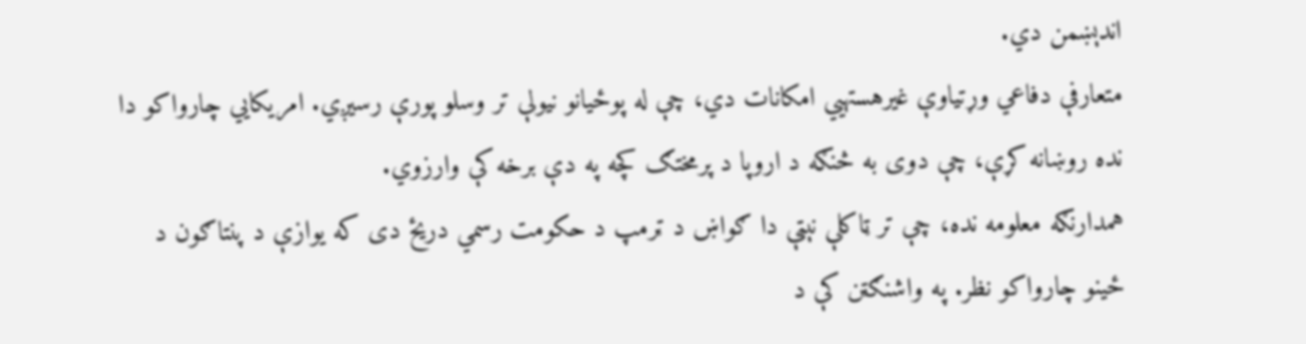اندېښمن دي.
متعارفې دفاعي وړتیاوې غیرهستهیي امکانات دي، چې له پوځیانو نیولې تر وسلو پورې رسيږي. امریکایي چارواکو دا نده روښانه کړې، چې دوی به څنګه د اروپا د پرمختګ کچه په دې برخه کې وارزوي.
همدارنګه معلومه نده، چې تر ټاکلې نېټې دا ګواښ د ټرمپ د حکومت رسمي دریځ دی که یوازې د پنتاګون د ځینو چارواکو نظر. په واشنګټن کې د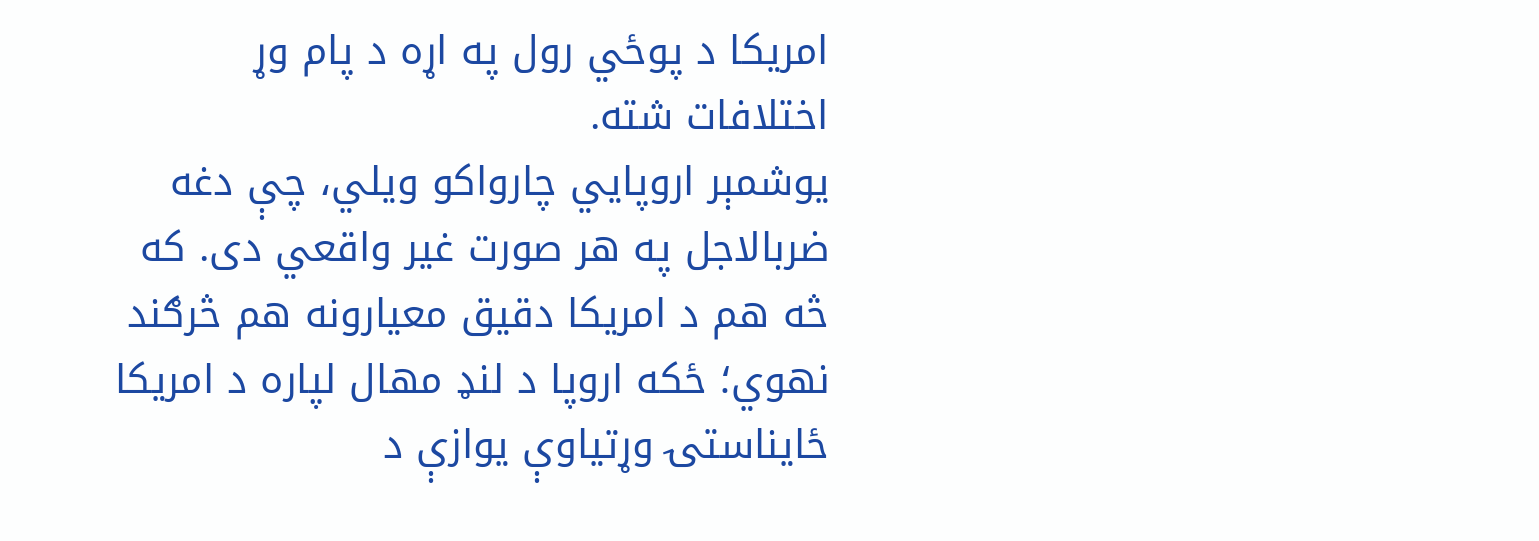امریکا د پوځي رول په اړه د پام وړ اختلافات شته.
یوشمېر اروپایي چارواکو ویلي، چې دغه ضربالاجل په هر صورت غیر واقعي دی. که څه هم د امریکا دقیق معیارونه هم څرګند نهوي؛ ځکه اروپا د لنډ مهال لپاره د امریکا ځایناستۍ وړتیاوې یوازې د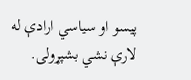پیسو او سیاسي ارادې له لارې نشي بشپړولی.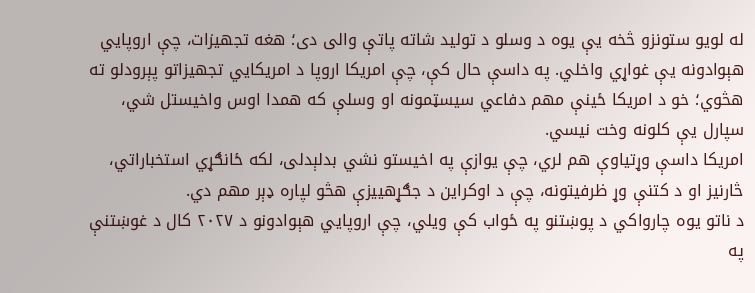له لویو ستونزو څخه یې یوه د وسلو د تولید شاته پاتې والی دی؛ هغه تجهیزات، چې اروپايي هېوادونه یې غواړي واخلي. په داسې حال کې، چې امریکا اروپا د امریکایي تجهیزاتو پېرودلو ته هڅوي؛ خو د امریکا ځینې مهم دفاعي سیسټمونه او وسلې که همدا اوس واخیستل شي، سپارل یې کلونه وخت نیسي.
امریکا داسې وړتیاوې هم لري، چې یوازې په اخیستو نشي بدلېدلی، لکه ځانګړي استخباراتي، څارنیز او د کتنې وړ ظرفیتونه، چې د اوکراین د جګړهییزې هڅو لپاره ډېر مهم دي.
د ناتو یوه چارواکي د پوښتنو په ځواب کې ویلي، چې اروپايي هېوادونو د ۲۰۲۷ کال د غوښتنې په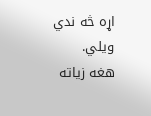اړه څه ندي ویلي.
هغه زیاته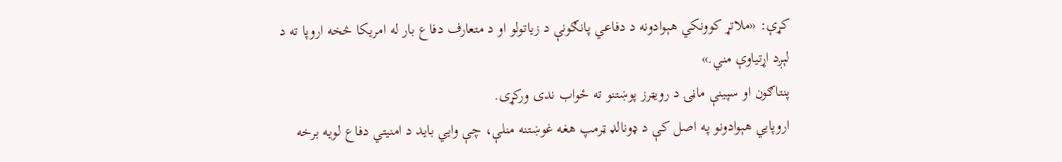کړې: «ملاتړ کوونکي هېوادونه د دفاعي پانګونې د زیاتولو او د متعارف دفاع بار له امریکا څخه اروپا ته د لېږد اړتیاوې مني.»
پنتاګون او سپینې ماڼۍ د رویټرز پوښتنو ته ځواب ندی ورکړی.
اروپايي هېوادونو په اصل کې د ډونالډ ټرمپ هغه غوښتنه منلې، چې وايي باید د امنیتي دفاع لویه برخه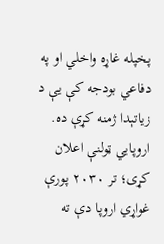پخپله غاړه واخلي او په دفاعي بودجه کې یې د زیاتېدا ژمنه کړې ده.
اروپايي ټولنې اعلان کړی؛ تر ۲۰۳۰ پورې غواړي اروپا دې ته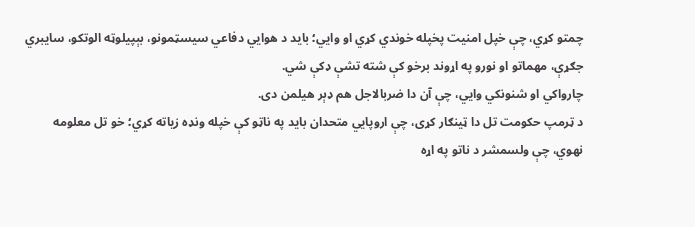چمتو کړي، چې خپل امنیت پخپله خوندي کړي او وايي؛ باید د هوايي دفاعي سیسټمونو، بېپیلوټه الوتکو، سایبري جګړې، مهماتو او نورو په اړوند برخو کې شته تشې ډکې شي.
چارواکي او شنونکي وايي، چې آن دا ضربالاجل هم ډېر هیلمن دی.
د ټرمپ حکومت تل دا ټینګار کړی، چې اروپايي متحدان باید په ناټو کې خپله ونډه زیاته کړي؛ خو تل معلومه نهوي، چې ولسمشر د ناتو په اړه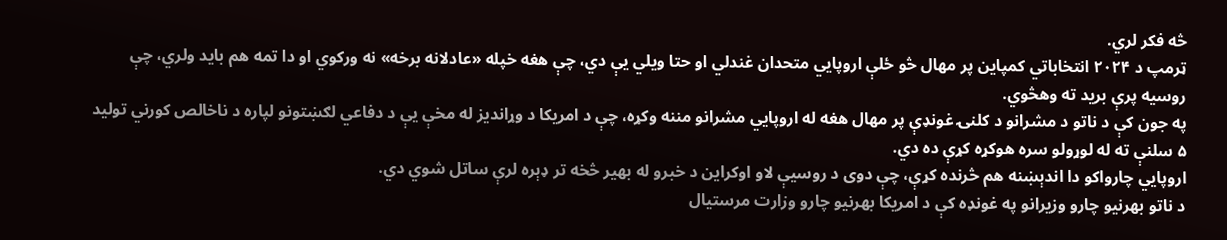څه فکر لري.
ټرمپ د ۲۰۲۴ انتخاباتي کمپاین پر مهال څو ځلې اروپايي متحدان غندلي او حتا ویلي یې دي، چې هغه خپله «عادلانه برخه» نه ورکوي او دا تمه هم باید ولري، چې روسیه پرې برید ته وهڅوي.
په جون کې د ناتو د مشرانو د کلنۍ غونډې پر مهال هغه له اروپايي مشرانو مننه وکړه، چې د امریکا د وړاندیز له مخې یې د دفاعي لګښتونو لپاره د ناخالص کورني تولید ۵ سلنې ته له لوړولو سره هوکړه کړې ده دي.
اروپايي چارواکو دا اندېښنه هم څرنده کړې، چې دوی د روسیې لاو اوکراین د خبرو له بهیر څخه تر ډېره لرې ساتل شوي دي.
د ناتو بهرنیو چارو وزیرانو په غونډه کې د امریکا بهرنیو چارو وزارت مرستیال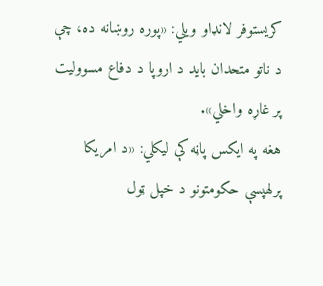کریستوفر لانډاو ویلي: «پوره روښانه ده، چې د ناتو متحدان باید د اروپا د دفاع مسوولیت پر غاړه واخلي».
هغه په ایکس پاڼه کې لیکلي: «د امریکا پرلهپسې حکومتونو د خپل ټول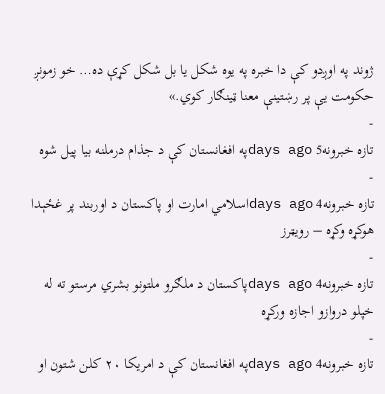ژوند په اوږدو کې دا خبره په یوه شکل یا بل شکل کړې ده… خو زمونږ حکومت یې پر رښتینې معنا ټینګار کوي.»
-
تازه خبرونه5 days agoپه افغانستان کې د جذام درملنه بیا پیل شوه
-
تازه خبرونه4 days agoاسلامي امارت او پاکستان د اوربند پر غځېدا هوکړه وکړه – رویټرز
-
تازه خبرونه4 days agoپاکستان د ملګرو ملتونو بشري مرستو ته له خپلو دروازو اجازه ورکړه
-
تازه خبرونه4 days agoپه افغانستان کې د امریکا ۲۰ کلن شتون او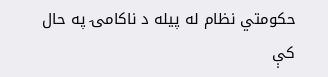حکومتي نظام له پیله د ناکامۍ په حال کې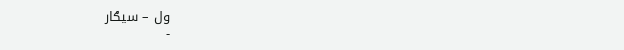ول – سیګار
-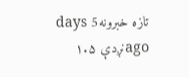تازه خبرونه5 days agoنږدې ۱.۵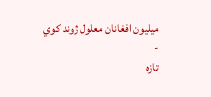میلیون افغانان معلول ژوند کوي
-
تازه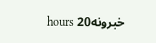خبرونه20 hours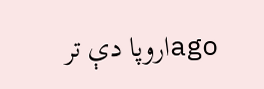agoاروپا دې تر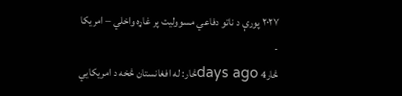۲۰۲۷ پورې د ناتو دفاعي مسوولیت پر غاړه واخلي – امریکا
-
څار4 days agoڅار: له افغانستان څخه د امریکایي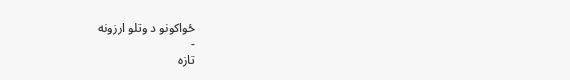ځواکونو د وتلو ارزونه
-
تازه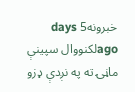خبرونه5 days agoلکنووال سپینې ماڼۍ ته په نږدې ډزو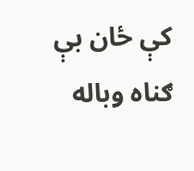کې ځان بې ګناه وباله